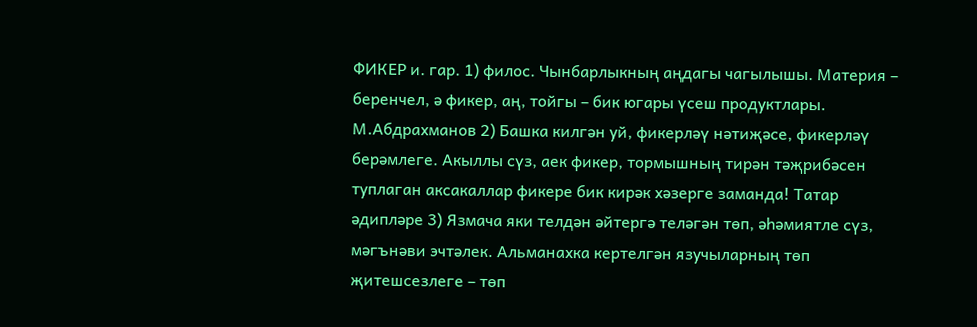ФИКЕР и. гар. 1) филос. Чынбарлыкның аңдагы чагылышы. Материя – беренчел, ә фикер, аң, тойгы – бик югары үсеш продуктлары. М.Абдрахманов 2) Башка килгән уй, фикерләү нәтиҗәсе, фикерләү берәмлеге. Акыллы сүз, аек фикер, тормышның тирән тәҗрибәсен туплаган аксакаллар фикере бик кирәк хәзерге заманда! Татар әдипләре 3) Язмача яки телдән әйтергә теләгән төп, әһәмиятле сүз, мәгънәви эчтәлек. Альманахка кертелгән язучыларның төп җитешсезлеге – төп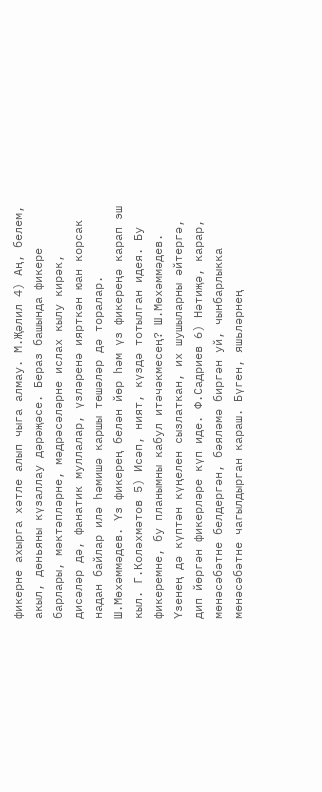фикерне ахырга хәтле алып чыга алмау. М.Җәлил 4) Аң, белем, акыл, дөньяны күзаллау дәрәҗәсе. Бераз башында фикере барлары, мәктәпләрне, мәдрәсәләрне ислах кылу кирәк, дисәләр дә, фанатик муллалар, үзләренә иярткән юан корсак надан байлар илә һәмишә каршы төшәләр дә торалар. Ш.Мөхәммәдев. Үз фикерең белән йөр һәм үз фикереңә карап эш кыл. Г.Коләхмәтов 5) Исәп, ният, күздә тотылган идея. Бу фикеремне, бу планымны кабул итәчәкмесең? Ш.Мөхәммәдев. Үзенең дә күптән күңелен сызлаткан, их шушыларны әйтергә, дип йөргән фикерләре күп иде. Ф.Садриев 6) Нәтиҗә, карар, мөнәсәбәтне белдергән, бәяләмә биргән уй, чынбарлыкка мөнәсәбәтне чагылдырган караш. Бүген, яшьләрнең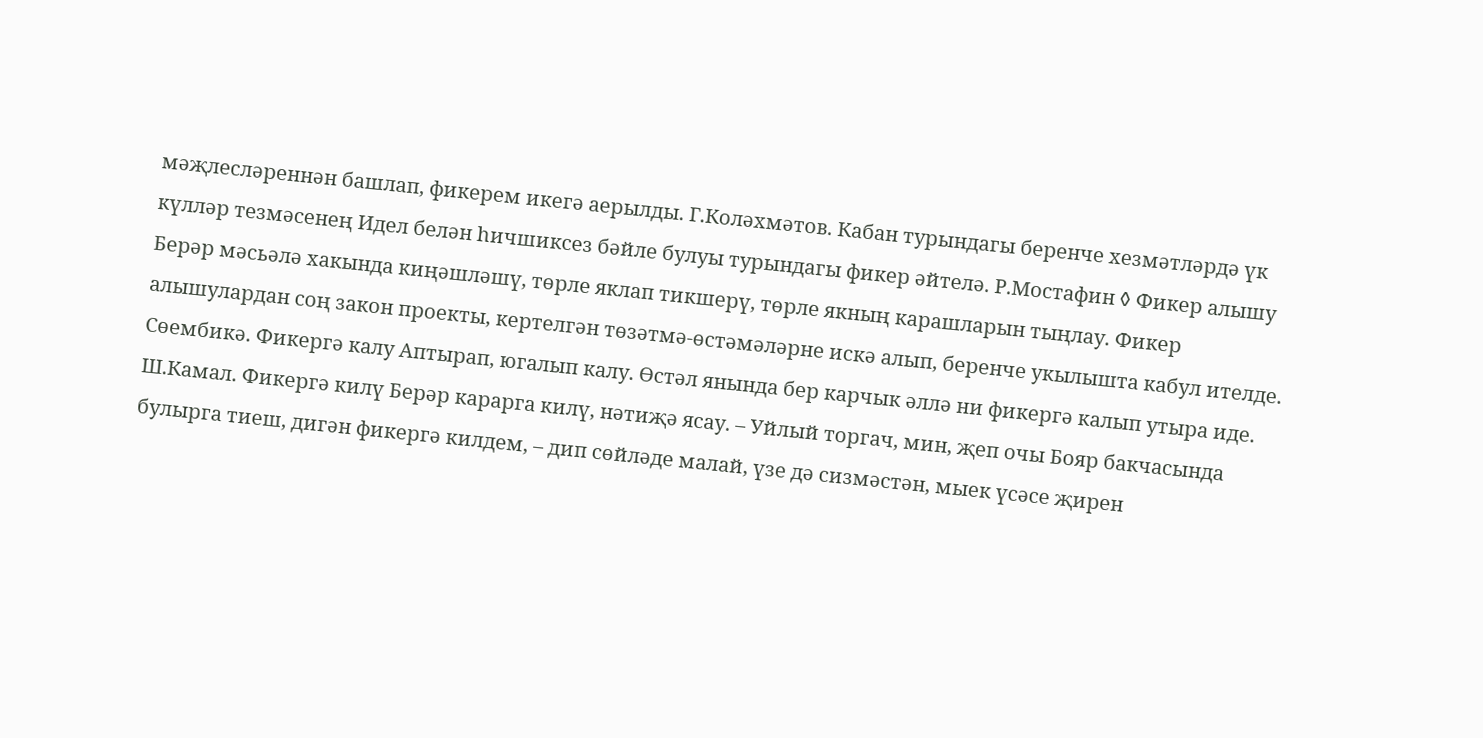мәҗлесләреннән башлап, фикерем икегә аерылды. Г.Коләхмәтов. Кабан турындагы беренче хезмәтләрдә үк күлләр тезмәсенең Идел белән һичшиксез бәйле булуы турындагы фикер әйтелә. Р.Мостафин ◊ Фикер алышу Берәр мәсьәлә хакында киңәшләшү, төрле яклап тикшерү, төрле якның карашларын тыңлау. Фикер алышулардан соң закон проекты, кертелгән төзәтмә-өстәмәләрне искә алып, беренче укылышта кабул ителде. Сөембикә. Фикергә калу Аптырап, югалып калу. Өстәл янында бер карчык әллә ни фикергә калып утыра иде. Ш.Камал. Фикергә килү Берәр карарга килү, нәтиҗә ясау. – Уйлый торгач, мин, җеп очы Бояр бакчасында булырга тиеш, дигән фикергә килдем, – дип сөйләде малай, үзе дә сизмәстән, мыек үсәсе җирен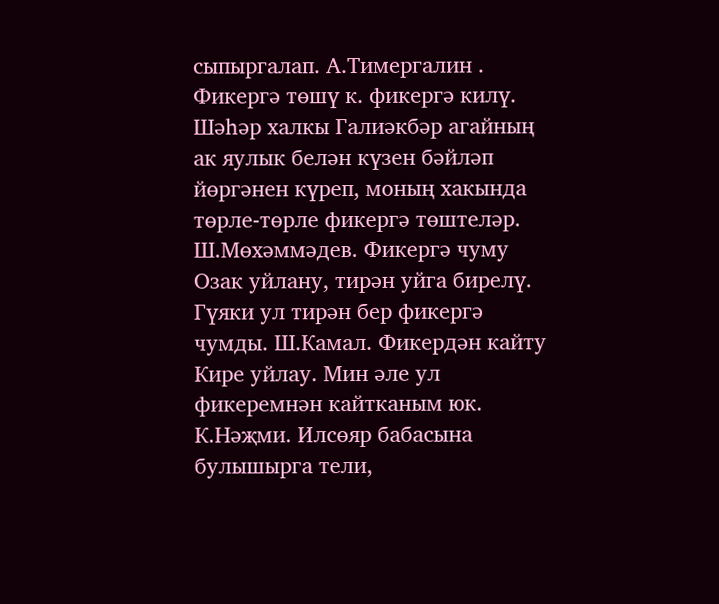сыпыргалап. А.Тимергалин . Фикергә төшү к. фикергә килү. Шәһәр халкы Галиәкбәр агайның ак яулык белән күзен бәйләп йөргәнен күреп, моның хакында төрле-төрле фикергә төштеләр. Ш.Мөхәммәдев. Фикергә чуму Озак уйлану, тирән уйга бирелү. Гүяки ул тирән бер фикергә чумды. Ш.Камал. Фикердән кайту Кире уйлау. Мин әле ул фикеремнән кайтканым юк. К.Нәҗми. Илсөяр бабасына булышырга тели,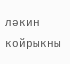ләкин койрыкны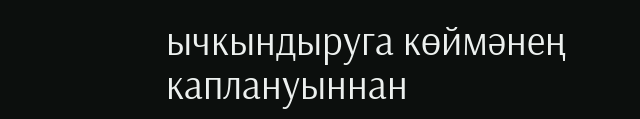ычкындыруга көймәнең каплануыннан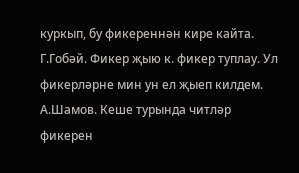куркып, бу фикереннән кире кайта. Г.Гобәй. Фикер җыю к. фикер туплау. Ул фикерләрне мин ун ел җыеп килдем. А.Шамов. Кеше турында читләр фикерен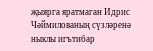җыярга яратмаган Идрис Чәймилованың сүзләренә ныклы игътибар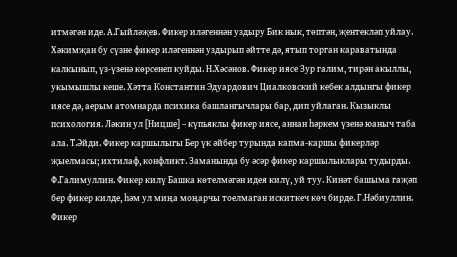итмәгән иде. А.Гыйләҗев. Фикер иләгеннән уздыру Бик нык, төптән, җентекләп уйлау. Хәкимҗан бу сүзне фикер иләгеннән уздырып әйтте дә, ятып торган караватында калкынып, үз-үзенә көрсенеп куйды. Н.Хәсәнов. Фикер иясе Зур галим, тирән акыллы, укымышлы кеше. Хәтта Константин Эдуардович Циалковский кебек алдынгы фикер иясе дә, аерым атомнарда психика башлангычлары бар, дип уйлаган. Кызыклы психология. Ләкин ул [Ницше] – күпьяклы фикер иясе, аннан һәркем үзенә юаныч таба ала. Т.Әйди. Фикер каршылыгы Бер үк әйбер турында капма-каршы фикерләр җыелмасы; ихтилаф, конфликт. Заманында бу әсәр фикер каршылыклары тудырды. Ф.Галимуллин. Фикер килү Башка көтелмәгән идея килү, уй туу. Кинәт башыма гаҗәп бер фикер килде, һәм ул миңа моңарчы тоелмаган искиткеч көч бирде. Г.Нәбиуллин. Фикер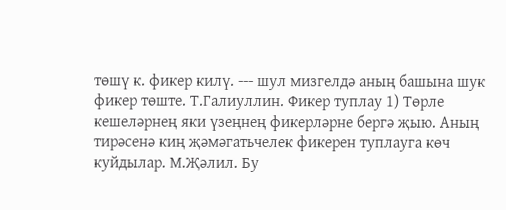төшү к. фикер килү. --- шул мизгелдә аның башына шук фикер төште. Т.Галиуллин. Фикер туплау 1) Төрле кешеләрнең яки үзеңнең фикерләрне бергә җыю. Аның тирәсенә киң җәмәгатьчелек фикерен туплауга көч куйдылар. М.Җәлил. Бу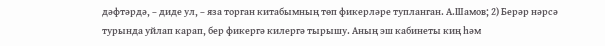дәфтәрдә, – диде ул, – яза торган китабымның төп фикерләре тупланган. А.Шамов; 2) Берәр нәрсә турында уйлап карап, бер фикергә килергә тырышу. Аның эш кабинеты киң һәм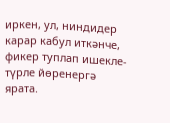иркен, ул, ниндидер карар кабул иткәнче, фикер туплап ишекле-түрле йөренергә ярата.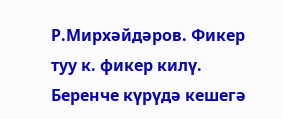Р.Мирхәйдәров. Фикер туу к. фикер килү. Беренче күрүдә кешегә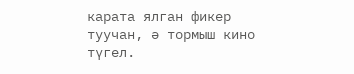карата ялган фикер туучан, ә тормыш кино түгел.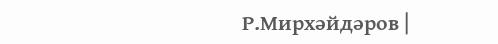Р.Мирхәйдәров |